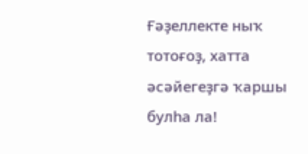Ғәҙеллекте ныҡ тотоғоҙ, хатта әсәйегеҙгә ҡаршы булһа ла!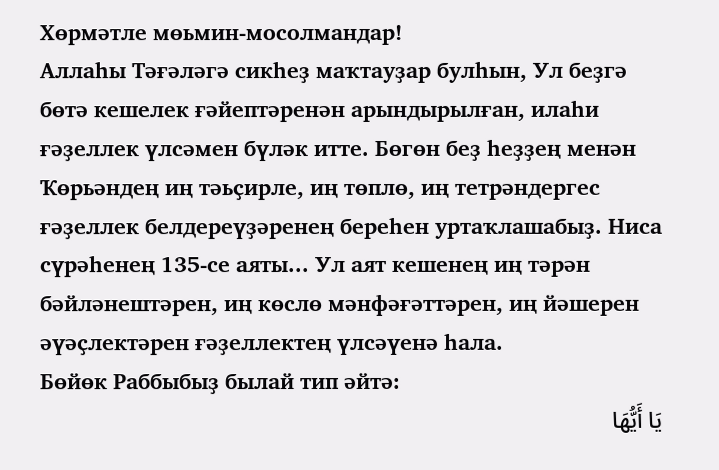Хөрмәтле мөьмин-мосолмандар!
Аллаһы Тәғәләгә сикһеҙ маҡтауҙар булһын, Ул беҙгә бөтә кешелек ғәйептәренән арындырылған, илаһи ғәҙеллек үлсәмен бүләк итте. Бөгөн беҙ һеҙҙең менән Ҡөрьәндең иң тәьҫирле, иң төплө, иң тетрәндергес ғәҙеллек белдереүҙәренең береһен уртаҡлашабыҙ. Ниса сүрәһенең 135-се аяты... Ул аят кешенең иң тәрән бәйләнештәрен, иң көслө мәнфәғәттәрен, иң йәшерен әүәҫлектәрен ғәҙеллектең үлсәүенә һала.
Бөйөк Раббыбыҙ былай тип әйтә:
يَا أَيُّهَا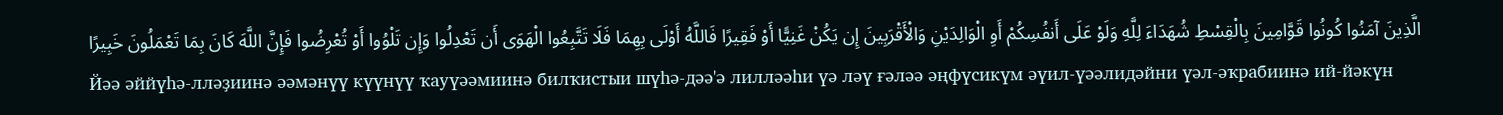الَّذِينَ آمَنُوا كُونُوا قَوَّامِينَ بِالْقِسْطِ شُهَدَاءَ لِلَّهِ وَلَوْ عَلَى أَنفُسِكُمْ أَوِ الْوَالِدَيْنِ وَالْأَقْرَبِينَ إِن يَكُنْ غَنِيًّا أَوْ فَقِيرًا فَاللَّهُ أَوْلَى بِهِمَا فَلَا تَتَّبِعُوا الْهَوَى أَن تَعْدِلُوا وَإِن تَلْوُوا أَوْ تُعْرِضُوا فَإِنَّ اللَّهَ كَانَ بِمَا تَعْمَلُونَ خَبِيرًا
Йәә әййүһә-лләҙиинә әәмәнүү күүнүү ҡауүәәмиинә билҡистыи шүһә-дәә'ә лилләәһи үә ләү ғәләә әңфүсикүм әүил-үәәлидәйни үәл-әҡрабиинә ий-йәкүн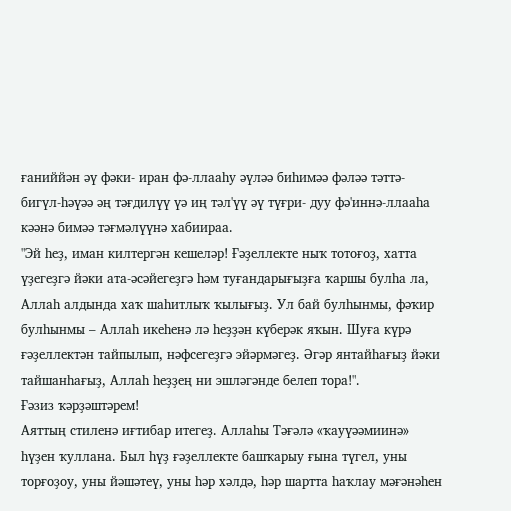ғаниййән әү фәки- иран фә-ллааһу әүләә биһимәә фәләә тәттә- бигүл-һәүәә әң тәғдилүү үә иң тәл'үү әү түғри- дуу фә'иннә-ллааһа кәәнә бимәә тәғмәлүүнә хабиираа.
"Эй һеҙ, иман килтергән кешеләр! Ғәҙеллекте ныҡ тотоғоҙ, хатта үҙегеҙгә йәки ата-әсәйегеҙгә һәм туғандарығыҙға ҡаршы булһа ла, Аллаһ алдында хаҡ шаһитлыҡ ҡылығыҙ. Ул бай булһынмы, фәҡир булһынмы – Аллаһ икеһенә лә һеҙҙән күберәк яҡын. Шуға күрә ғәҙеллектән тайпылып, нәфсегеҙгә эйәрмәгеҙ. Әгәр янтайһағыҙ йәки тайшанһағыҙ, Аллаһ һеҙҙең ни эшләгәнде белеп тора!".
Ғәзиз ҡәрҙәштәрем!
Аяттың стиленә иғтибар итегеҙ. Аллаһы Тәғәлә «ҡауүәәмиинә» һүҙен ҡуллана. Был һүҙ ғәҙеллекте башҡарыу ғына түгел, уны торғоҙоу, уны йәшәтеү, уны һәр хәлдә, һәр шартта һаҡлау мәғәнәһен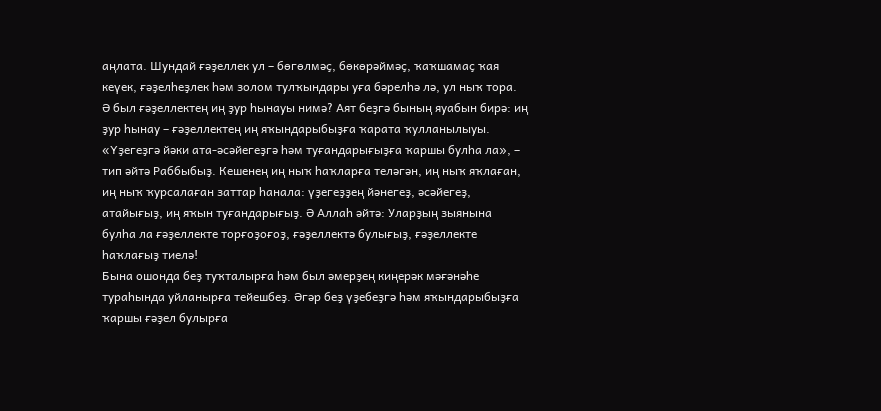аңлата. Шундай ғәҙеллек ул – бөгөлмәҫ, бөкөрәймәҫ, ҡаҡшамаҫ ҡая кеүек, ғәҙелһеҙлек һәм золом тулҡындары уға бәрелһә лә, ул ныҡ тора.
Ә был ғәҙеллектең иң ҙур һынауы нимә? Аят беҙгә бының яуабын бирә: иң ҙур һынау – ғәҙеллектең иң яҡындарыбыҙға ҡарата ҡулланылыуы. «Үҙегеҙгә йәки ата-әсәйегеҙгә һәм туғандарығыҙға ҡаршы булһа ла», – тип әйтә Раббыбыҙ. Кешенең иң ныҡ һаҡларға теләгән, иң ныҡ яҡлаған, иң ныҡ ҡурсалаған заттар һанала: үҙегеҙҙең йәнегеҙ, әсәйегеҙ, атайығыҙ, иң яҡын туғандарығыҙ. Ә Аллаһ әйтә: Уларҙың зыянына булһа ла ғәҙеллекте торғоҙоғоҙ, ғәҙеллектә булығыҙ, ғәҙеллекте һаҡлағыҙ тиелә!
Бына ошонда беҙ туҡталырға һәм был әмерҙең киңерәк мәғәнәһе тураһында уйланырға тейешбеҙ. Әгәр беҙ үҙебеҙгә һәм яҡындарыбыҙға ҡаршы ғәҙел булырға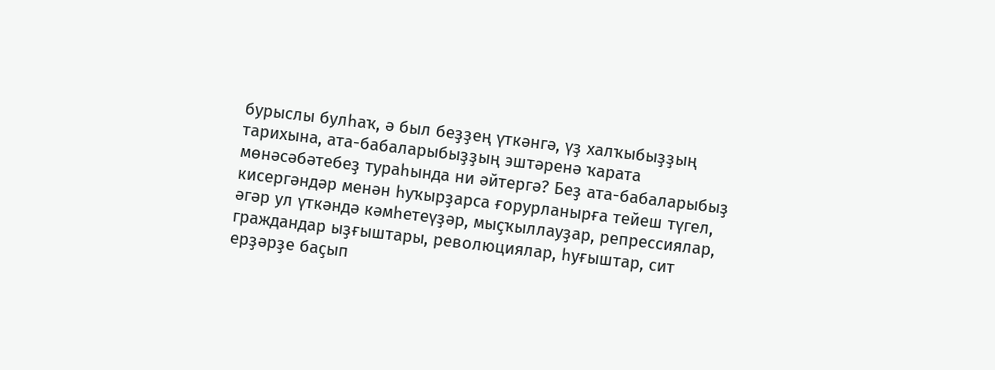бурыслы булһаҡ, ә был беҙҙең үткәнгә, үҙ халҡыбыҙҙың тарихына, ата-бабаларыбыҙҙың эштәренә ҡарата мөнәсәбәтебеҙ тураһында ни әйтергә? Беҙ ата-бабаларыбыҙ кисергәндәр менән һуҡырҙарса ғорурланырға тейеш түгел, әгәр ул үткәндә кәмһетеүҙәр, мыҫҡыллауҙар, репрессиялар, граждандар ыҙғыштары, революциялар, һуғыштар, сит ерҙәрҙе баҫып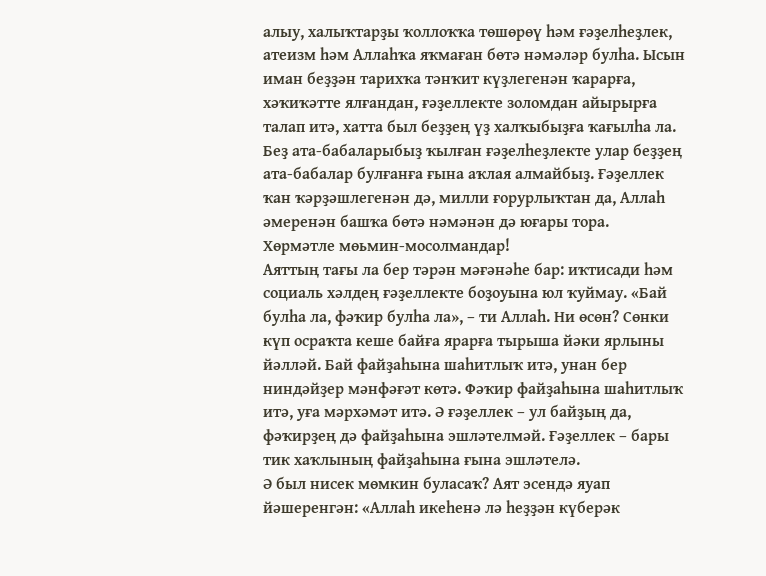алыу, халыҡтарҙы ҡоллоҡҡа төшөрөү һәм ғәҙелһеҙлек, атеизм һәм Аллаһҡа яҡмаған бөтә нәмәләр булһа. Ысын иман беҙҙән тарихҡа тәнҡит күҙлегенән ҡарарға, хәҡиҡәтте ялғандан, ғәҙеллекте золомдан айырырға талап итә, хатта был беҙҙең үҙ халҡыбыҙға ҡағылһа ла. Беҙ ата-бабаларыбыҙ ҡылған ғәҙелһеҙлекте улар беҙҙең ата-бабалар булғанға ғына аҡлая алмайбыҙ. Ғәҙеллек ҡан ҡәрҙәшлегенән дә, милли ғорурлыҡтан да, Аллаһ әмеренән башҡа бөтә нәмәнән дә юғары тора.
Хөрмәтле мөьмин-мосолмандар!
Аяттың тағы ла бер тәрән мәғәнәһе бар: иҡтисади һәм социаль хәлдең ғәҙеллекте боҙоуына юл ҡуймау. «Бай булһа ла, фәҡир булһа ла», – ти Аллаһ. Ни өсөн? Сөнки күп осраҡта кеше байға ярарға тырыша йәки ярлыны йәлләй. Бай файҙаһына шаһитлыҡ итә, унан бер ниндәйҙер мәнфәғәт көтә. Фәҡир файҙаһына шаһитлыҡ итә, уға мәрхәмәт итә. Ә ғәҙеллек – ул байҙың да, фәҡирҙең дә файҙаһына эшләтелмәй. Ғәҙеллек – бары тик хаҡлының файҙаһына ғына эшләтелә.
Ә был нисек мөмкин буласаҡ? Аят эсендә яуап йәшеренгән: «Аллаһ икеһенә лә һеҙҙән күберәк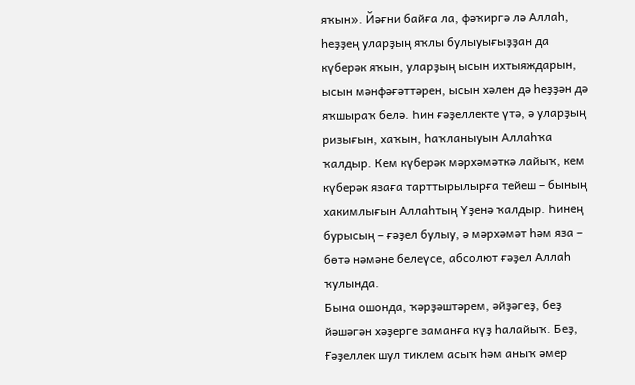яҡын». Йәғни байға ла, фәҡиргә лә Аллаһ, һеҙҙең уларҙың яҡлы булыуығыҙҙан да күберәк яҡын, уларҙың ысын ихтыяждарын, ысын мәнфәғәттәрен, ысын хәлен дә һеҙҙән дә яҡшыраҡ белә. Һин ғәҙеллекте үтә, ә уларҙың ризығын, хаҡын, һаҡланыуын Аллаһҡа ҡалдыр. Кем күберәк мәрхәмәткә лайыҡ, кем күберәк язаға тарттырылырға тейеш – бының хакимлығын Аллаһтың Үҙенә ҡалдыр. Һинең бурысың – ғәҙел булыу, ә мәрхәмәт һәм яза – бөтә нәмәне белеүсе, абсолют ғәҙел Аллаһ ҡулында.
Бына ошонда, ҡәрҙәштәрем, әйҙәгеҙ, беҙ йәшәгән хәҙерге заманға күҙ һалайыҡ. Беҙ, Ғәҙеллек шул тиклем асыҡ һәм аныҡ әмер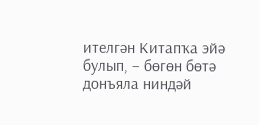ителгән Китапҡа эйә булып, – бөгөн бөтә донъяла ниндәй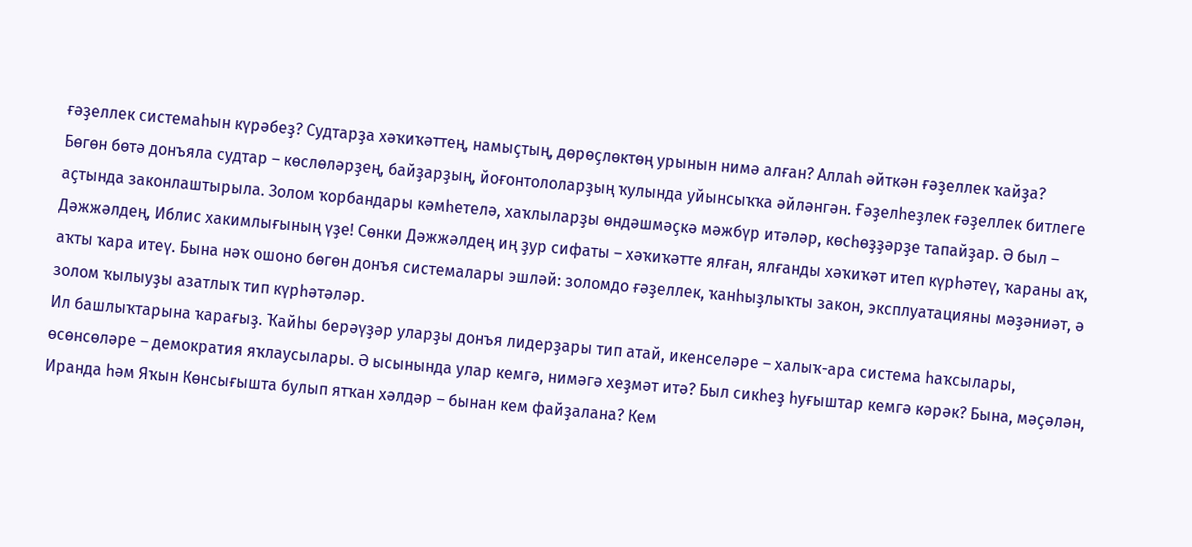ғәҙеллек системаһын күрәбеҙ? Судтарҙа хәҡиҡәттең, намыҫтың, дөрөҫлөктөң урынын нимә алған? Аллаһ әйткән ғәҙеллек ҡайҙа?
Бөгөн бөтә донъяла судтар – көслөләрҙең, байҙарҙың, йоғонтололарҙың ҡулында уйынсыҡҡа әйләнгән. Ғәҙелһеҙлек ғәҙеллек битлеге аҫтында законлаштырыла. Золом ҡорбандары кәмһетелә, хаҡлыларҙы өндәшмәҫкә мәжбүр итәләр, көсһөҙҙәрҙе тапайҙар. Ә был – Дәжжәлдең, Иблис хакимлығының үҙе! Сөнки Дәжжәлдең иң ҙур сифаты – хәҡиҡәтте ялған, ялғанды хәҡиҡәт итеп күрһәтеү, ҡараны аҡ, аҡты ҡара итеү. Бына нәҡ ошоно бөгөн донъя системалары эшләй: золомдо ғәҙеллек, ҡанһыҙлыҡты закон, эксплуатацияны мәҙәниәт, ә золом ҡылыуҙы азатлыҡ тип күрһәтәләр.
Ил башлыҡтарына ҡарағыҙ. Ҡайһы берәүҙәр уларҙы донъя лидерҙары тип атай, икенселәре – халыҡ-ара система һаҡсылары, өсөнсөләре – демократия яҡлаусылары. Ә ысынында улар кемгә, нимәгә хеҙмәт итә? Был сикһеҙ һуғыштар кемгә кәрәк? Бына, мәҫәлән, Иранда һәм Яҡын Көнсығышта булып ятҡан хәлдәр – бынан кем файҙалана? Кем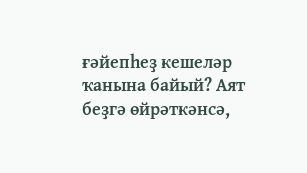ғәйепһеҙ кешеләр ҡанына байый? Аят беҙгә өйрәткәнсә,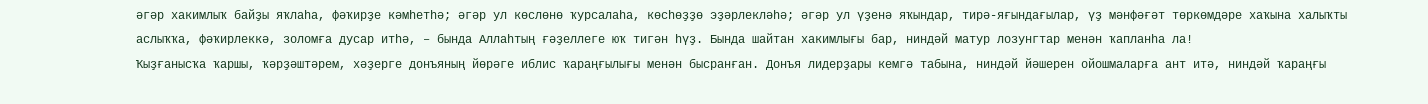әгәр хакимлыҡ байҙы яҡлаһа, фәҡирҙе кәмһетһә; әгәр ул көслөнө ҡурсалаһа, көсһөҙҙө эҙәрлекләһә; әгәр ул үҙенә яҡындар, тирә-яғындағылар, үҙ мәнфәғәт төркөмдәре хаҡына халыҡты аслыҡҡа, фәҡирлеккә, золомға дусар итһә, – бында Аллаһтың ғәҙеллеге юҡ тигән һүҙ. Бында шайтан хакимлығы бар, ниндәй матур лозунгтар менән ҡапланһа ла!
Ҡыҙғанысҡа ҡаршы, ҡәрҙәштәрем, хәҙерге донъяның йөрәге иблис ҡараңғылығы менән бысранған. Донъя лидерҙары кемгә табына, ниндәй йәшерен ойошмаларға ант итә, ниндәй ҡараңғы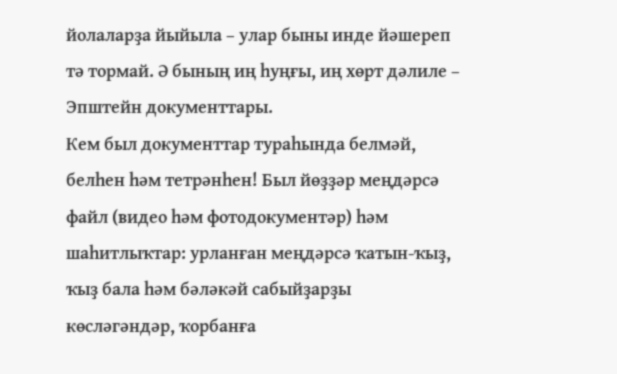йолаларҙа йыйыла – улар быны инде йәшереп тә тормай. Ә бының иң һуңғы, иң хөрт дәлиле – Эпштейн документтары.
Кем был документтар тураһында белмәй, белһен һәм тетрәнһен! Был йөҙҙәр меңдәрсә файл (видео һәм фотодокументәр) һәм шаһитлыҡтар: урланған меңдәрсә ҡатын-ҡыҙ, ҡыҙ бала һәм бәләкәй сабыйҙарҙы көсләгәндәр, ҡорбанға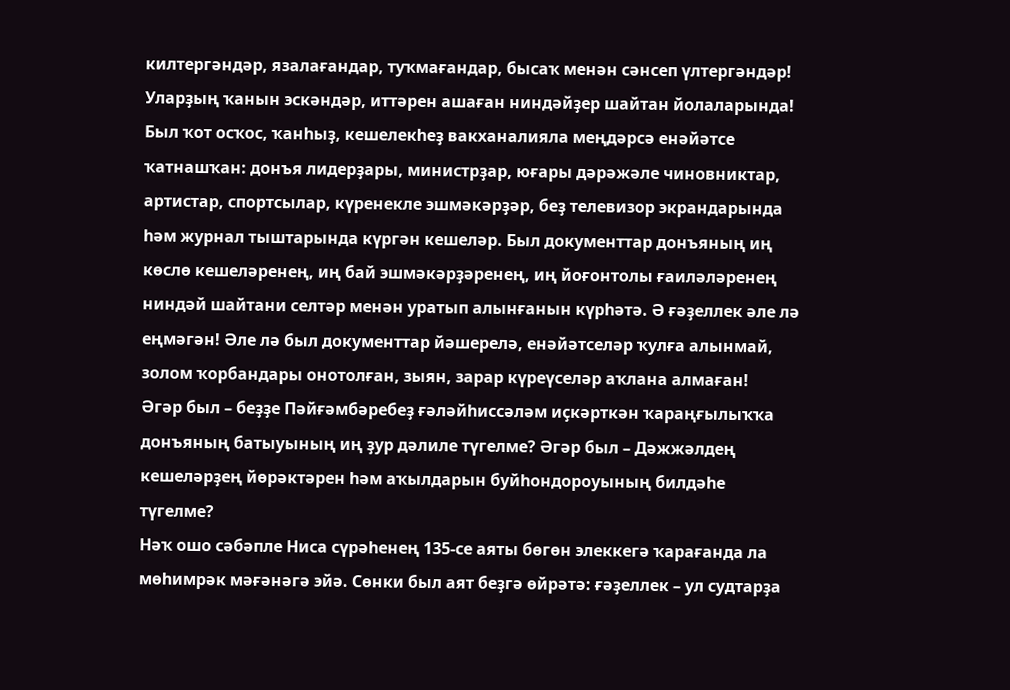килтергәндәр, язалағандар, туҡмағандар, бысаҡ менән сәнсеп үлтергәндәр! Уларҙың ҡанын эскәндәр, иттәрен ашаған ниндәйҙер шайтан йолаларында! Был ҡот осҡос, ҡанһыҙ, кешелекһеҙ вакханалияла меңдәрсә енәйәтсе ҡатнашҡан: донъя лидерҙары, министрҙар, юғары дәрәжәле чиновниктар, артистар, спортсылар, күренекле эшмәкәрҙәр, беҙ телевизор экрандарында һәм журнал тыштарында күргән кешеләр. Был документтар донъяның иң көслө кешеләренең, иң бай эшмәкәрҙәренең, иң йоғонтолы ғаиләләренең ниндәй шайтани селтәр менән уратып алынғанын күрһәтә. Ә ғәҙеллек әле лә еңмәгән! Әле лә был документтар йәшерелә, енәйәтселәр ҡулға алынмай, золом ҡорбандары онотолған, зыян, зарар күреүселәр аҡлана алмаған!
Әгәр был – беҙҙе Пәйғәмбәребеҙ ғәләйһиссәләм иҫкәрткән ҡараңғылыҡҡа донъяның батыуының иң ҙур дәлиле түгелме? Әгәр был – Дәжжәлдең кешеләрҙең йөрәктәрен һәм аҡылдарын буйһондороуының билдәһе түгелме?
Нәҡ ошо сәбәпле Ниса сүрәһенең 135-се аяты бөгөн элеккегә ҡарағанда ла мөһимрәк мәғәнәгә эйә. Сөнки был аят беҙгә өйрәтә: ғәҙеллек – ул судтарҙа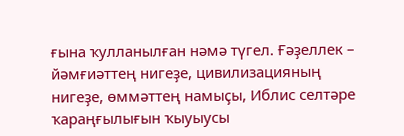ғына ҡулланылған нәмә түгел. Ғәҙеллек – йәмғиәттең нигеҙе, цивилизацияның нигеҙе, өммәттең намыҫы, Иблис селтәре ҡараңғылығын ҡыуыусы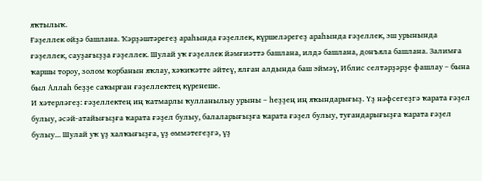яҡтылыҡ.
Ғәҙеллек өйҙә башлана. Ҡәрҙәштәрегеҙ араһында ғәҙеллек, күршеләрегеҙ араһында ғәҙеллек, эш урынында ғәҙеллек, сауҙағыҙҙа ғәҙеллек. Шулай уҡ ғәҙеллек йәмғиәттә башлана, илдә башлана, донъяла башлана. Залимға ҡаршы тороу, золом ҡорбанын яҡлау, хәҡиҡәтте әйтеү, ялған алдында баш эймәү, Иблис селтәрҙәрҙе фашлау – бына был Аллаһ беҙҙе саҡырған ғәҙеллектең күренеше.
И хәтерләгеҙ: ғәҙеллектең иң ҡатмарлы ҡулланылыу урыны – һеҙҙең иң яҡындарығыҙ. Үҙ нәфсегеҙгә ҡарата ғәҙел булыу, әсәй-атайығыҙға ҡарата ғәҙел булыу, балаларығыҙға ҡарата ғәҙел булыу, туғандарығыҙға ҡарата ғәҙел булыу... Шулай уҡ үҙ халҡығыҙға, үҙ өммәтегеҙгә, үҙ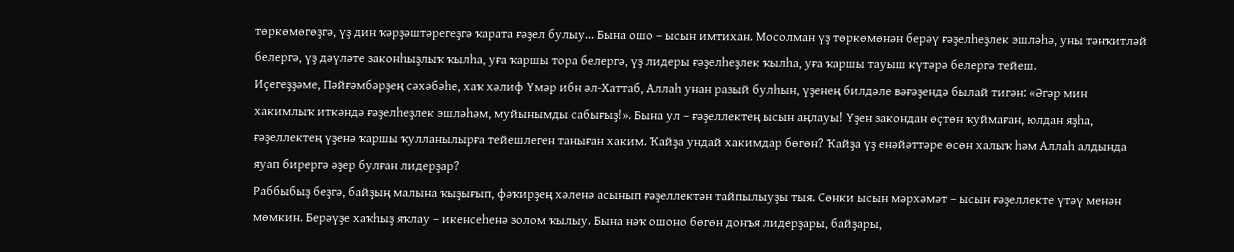төркөмөгөҙгә, үҙ дин ҡәрҙәштәрегеҙгә ҡарата ғәҙел булыу... Бына ошо – ысын имтихан. Мосолман үҙ төркөмөнән берәү ғәҙелһеҙлек эшләһә, уны тәнҡитләй белергә, үҙ дәүләте законһыҙлыҡ ҡылһа, уға ҡаршы тора белергә, үҙ лидеры ғәҙелһеҙлек ҡылһа, уға ҡаршы тауыш күтәрә белергә тейеш.
Иҫегеҙҙәме, Пәйғәмбәрҙең сәхәбәһе, хаҡ хәлиф Үмәр ибн әл-Хаттаб, Аллаһ унан разый булһын, үҙенең билдәле вәғәҙендә былай тигән: «Әгәр мин хакимлыҡ иткәндә ғәҙелһеҙлек эшләһәм, муйынымды сабығыҙ!». Бына ул – ғәҙеллектең ысын аңлауы! Үҙен закондан өҫтөн ҡуймаған, юлдан яҙһа, ғәҙеллектең үҙенә ҡаршы ҡулланылырға тейешлеген таныған хаким. Ҡайҙа ундай хакимдар бөгөн? Ҡайҙа үҙ енәйәттәре өсөн халыҡ һәм Аллаһ алдында яуап бирергә әҙер булған лидерҙар?
Раббыбыҙ беҙгә, байҙың малына ҡыҙығып, фәҡирҙең хәленә асынып ғәҙеллектән тайпылыуҙы тыя. Сөнки ысын мәрхәмәт – ысын ғәҙеллекте үтәү менән мөмкин. Берәүҙе хаҡһыҙ яҡлау – икенсеһенә золом ҡылыу. Бына нәҡ ошоно бөгөн донъя лидерҙары, байҙары,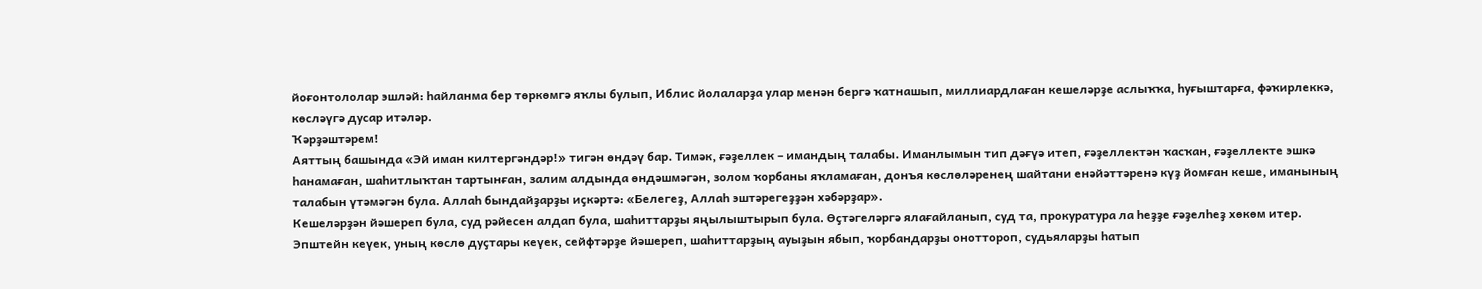йоғонтололар эшләй: һайланма бер төркөмгә яҡлы булып, Иблис йолаларҙа улар менән бергә ҡатнашып, миллиардлаған кешеләрҙе аслыҡҡа, һуғыштарға, фәҡирлеккә, көсләүгә дусар итәләр.
Ҡәрҙәштәрем!
Аяттың башында «Эй иман килтергәндәр!» тигән өндәү бар. Тимәк, ғәҙеллек – имандың талабы. Иманлымын тип дәғүә итеп, ғәҙеллектән ҡасҡан, ғәҙеллекте эшкә һанамаған, шаһитлыҡтан тартынған, залим алдында өндәшмәгән, золом ҡорбаны яҡламаған, донъя көслөләренең шайтани енәйәттәренә күҙ йомған кеше, иманының талабын үтәмәгән була. Аллаһ бындайҙарҙы иҫкәртә: «Белегеҙ, Аллаһ эштәрегеҙҙән хәбәрҙар».
Кешеләрҙән йәшереп була, суд рәйесен алдап була, шаһиттарҙы яңылыштырып була. Өҫтәгеләргә ялағайланып, суд та, прокуратура ла һеҙҙе ғәҙелһеҙ хөкөм итер. Эпштейн кеүек, уның көслө дуҫтары кеүек, сейфтәрҙе йәшереп, шаһиттарҙың ауыҙын ябып, ҡорбандарҙы оноттороп, судьяларҙы һатып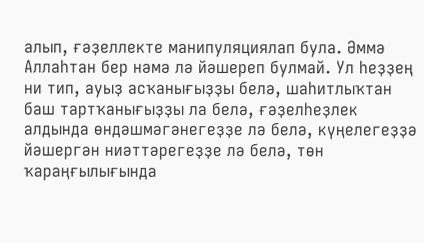алып, ғәҙеллекте манипуляциялап була. Әммә Аллаһтан бер нәмә лә йәшереп булмай. Ул һеҙҙең ни тип, ауыҙ асҡанығыҙҙы белә, шаһитлыҡтан баш тартҡанығыҙҙы ла белә, ғәҙелһеҙлек алдында өндәшмәгәнегеҙҙе лә белә, күңелегеҙҙә йәшергән ниәттәрегеҙҙе лә белә, төн ҡараңғылығында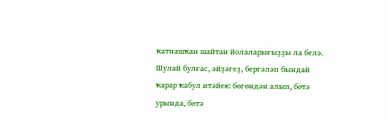ҡатнашҡан шайтан йолаларығыҙҙы ла белә.
Шулай булғас, әйҙәгеҙ, бергәләп бындай ҡарар ҡабул итәйек: бөгөндән алып, бөтә урында, бөтә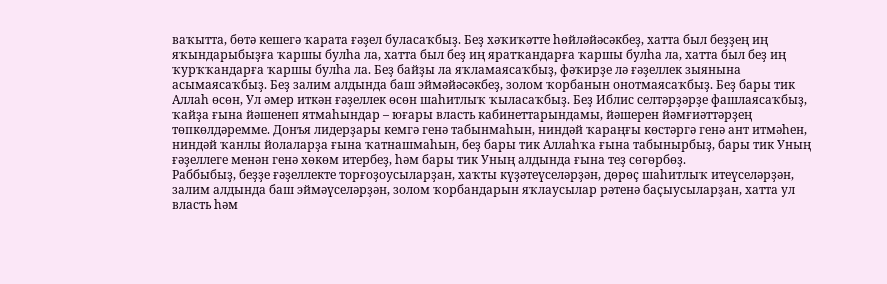ваҡытта, бөтә кешегә ҡарата ғәҙел буласаҡбыҙ. Беҙ хәҡиҡәтте һөйләйәсәкбеҙ, хатта был беҙҙең иң яҡындарыбыҙға ҡаршы булһа ла, хатта был беҙ иң яратҡандарға ҡаршы булһа ла, хатта был беҙ иң ҡурҡҡандарға ҡаршы булһа ла. Беҙ байҙы ла яҡламаясаҡбыҙ, фәҡирҙе лә ғәҙеллек зыянына асымаясаҡбыҙ. Беҙ залим алдында баш эймәйәсәкбеҙ, золом ҡорбанын онотмаясаҡбыҙ. Беҙ бары тик Аллаһ өсөн, Ул әмер иткән ғәҙеллек өсөн шаһитлыҡ ҡыласаҡбыҙ. Беҙ Иблис селтәрҙәрҙе фашлаясаҡбыҙ, ҡайҙа ғына йәшенеп ятмаһындар – юғары власть кабинеттарындамы, йәшерен йәмғиәттәрҙең төпкөлдәремме. Донъя лидерҙары кемгә генә табынмаһын, ниндәй ҡараңғы көстәргә генә ант итмәһен, ниндәй ҡанлы йолаларҙа ғына ҡатнашмаһын, беҙ бары тик Аллаһҡа ғына табынырбыҙ, бары тик Уның ғәҙеллеге менән генә хөкөм итербеҙ, һәм бары тик Уның алдында ғына теҙ сөгөрбөҙ.
Раббыбыҙ, беҙҙе ғәҙеллекте торғоҙоусыларҙан, хаҡты күҙәтеүселәрҙән, дөрөҫ шаһитлыҡ итеүселәрҙән, залим алдында баш эймәүселәрҙән, золом ҡорбандарын яҡлаусылар рәтенә баҫыусыларҙан, хатта ул власть һәм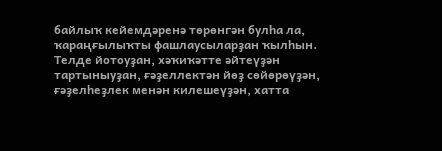байлыҡ кейемдәренә төрөнгән булһа ла, ҡараңғылыҡты фашлаусыларҙан ҡылһын. Телде йотоуҙан, хәҡиҡәтте әйтеүҙән тартыныуҙан, ғәҙеллектән йөҙ сөйөрөүҙән, ғәҙелһеҙлек менән килешеүҙән, хатта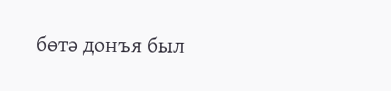бөтә донъя был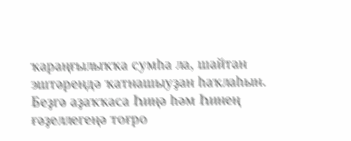ҡараңғылыҡҡа сумһа ла, шайтан эштәрендә ҡатнашыуҙан һаҡлаһын. Беҙгә аҙаҡҡаса Һиңә һәм Һинең ғәҙеллегеңә тоғро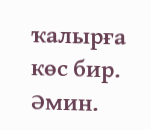ҡалырға көс бир. Әмин.